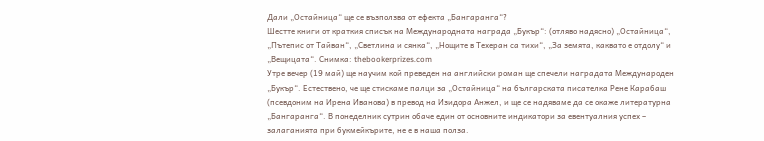Дали „Остайница“ ще се възползва от ефекта „Бангаранга“?
Шестте книги от краткия списък на Международната награда „Букър“: (отляво надясно) „Остайница“, „Пътепис от Тайван“, „Светлина и сянка“, „Нощите в Техеран са тихи“, „За земята, каквато е отдолу“ и „Вещицата“. Снимка: thebookerprizes.com
Утре вечер (19 май) ще научим кой преведен на английски роман ще спечели наградата Международен „Букър“. Естествено, че ще стискаме палци за „Остайница“ на българската писателка Рене Карабаш (псевдоним на Ирена Иванова) в превод на Изидора Анжел, и ще се надяваме да се окаже литературна „Бангаранга“. В понеделник сутрин обаче един от основните индикатори за евентуалния успех – залаганията при букмейкърите, не е в наша полза.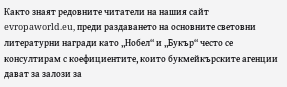Както знаят редовните читатели на нашия сайт evropaworld.eu, преди раздаването на основните световни литературни награди като „Нобел“ и „Букър“ често се консултирам с коефициентите, които букмейкърските агенции дават за залози за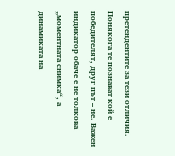претендентите за тези отличия. Понякога те познават кой е победителят, друг път – не. Важен индикатор обаче е не толкова „моментната снимка“, а динамиката на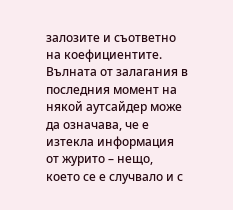залозите и съответно на коефициентите. Вълната от залагания в последния момент на някой аутсайдер може да означава, че е изтекла информация от журито – нещо, което се е случвало и с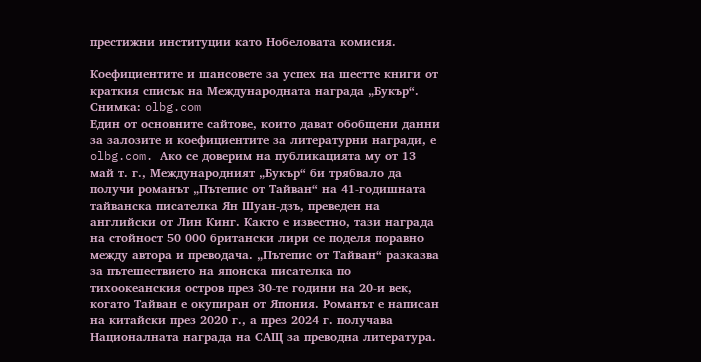престижни институции като Нобеловата комисия.

Коефициентите и шансовете за успех на шестте книги от краткия списък на Международната награда „Букър“. Снимка: olbg.com
Един от основните сайтове, които дават обобщени данни за залозите и коефициентите за литературни награди, е olbg.com. Ако се доверим на публикацията му от 13 май т. г., Международният „Букър“ би трябвало да получи романът „Пътепис от Тайван“ на 41-годишната тайванска писателка Ян Шуан-дзъ, преведен на английски от Лин Кинг. Както е известно, тази награда на стойност 50 000 британски лири се поделя поравно между автора и преводача. „Пътепис от Тайван“ разказва за пътешествието на японска писателка по тихоокеанския остров през 30-те години на 20-и век, когато Тайван е окупиран от Япония. Романът е написан на китайски през 2020 г., а през 2024 г. получава Националната награда на САЩ за преводна литература.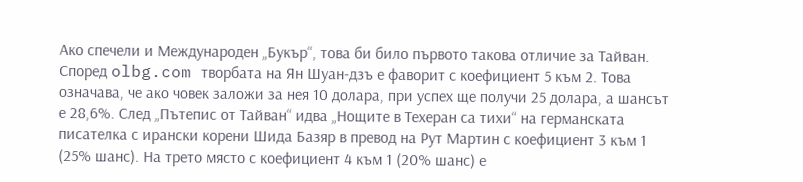Ако спечели и Международен „Букър“, това би било първото такова отличие за Тайван. Според olbg.com творбата на Ян Шуан-дзъ е фаворит с коефициент 5 към 2. Това означава, че ако човек заложи за нея 10 долара, при успех ще получи 25 долара, а шансът е 28,6%. След „Пътепис от Тайван“ идва „Нощите в Техеран са тихи“ на германската писателка с ирански корени Шида Базяр в превод на Рут Мартин с коефициент 3 към 1 (25% шанс). На трето място с коефициент 4 към 1 (20% шанс) е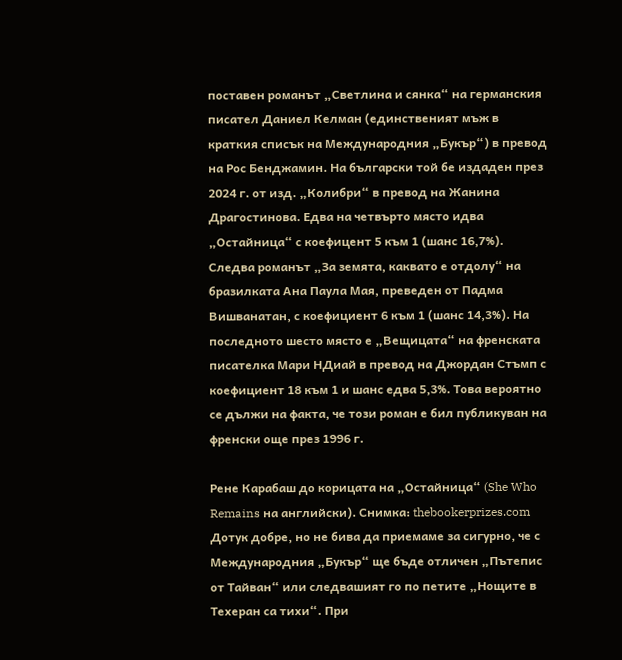поставен романът „Светлина и сянка“ на германския писател Даниел Келман (единственият мъж в краткия списък на Международния „Букър“) в превод на Рос Бенджамин. На български той бе издаден през 2024 г. от изд. „Колибри“ в превод на Жанина Драгостинова. Едва на четвърто място идва „Остайница“ с коефицент 5 към 1 (шанс 16,7%). Следва романът „За земята, каквато е отдолу“ на бразилката Ана Паула Мая, преведен от Падма Вишванатан, с коефициент 6 към 1 (шанс 14,3%). На последното шесто място е „Вещицата“ на френската писателка Мари НДиай в превод на Джордан Стъмп с коефициент 18 към 1 и шанс едва 5,3%. Това вероятно се дължи на факта, че този роман е бил публикуван на френски още през 1996 г.

Рене Карабаш до корицата на „Остайница“ (She Who Remains на английски). Снимка: thebookerprizes.com
Дотук добре, но не бива да приемаме за сигурно, че с Международния „Букър“ ще бъде отличен „Пътепис от Тайван“ или следвашият го по петите „Нощите в Техеран са тихи“. При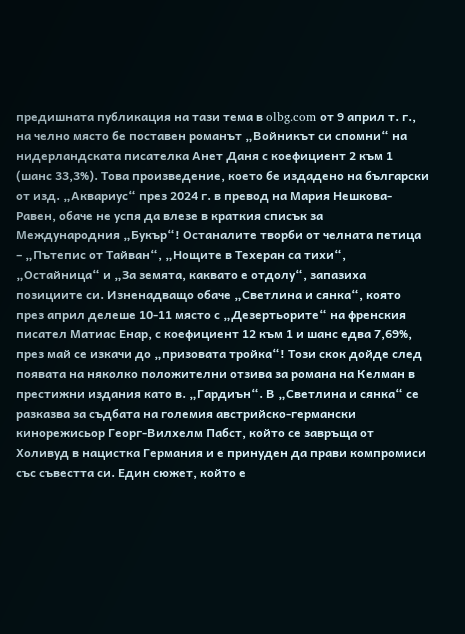предишната публикация на тази тема в olbg.com от 9 април т. г., на челно място бе поставен романът „Войникът си спомни“ на нидерландската писателка Анет Даня с коефициент 2 към 1 (шанс 33,3%). Това произведение, което бе издадено на български от изд. „Аквариус“ през 2024 г. в превод на Мария Нешкова-Равен, обаче не успя да влезе в краткия списък за Международния „Букър“! Останалите творби от челната петица – „Пътепис от Тайван“, „Нощите в Техеран са тихи“, „Остайница“ и „За земята, каквато е отдолу“, запазиха позициите си. Изненадващо обаче „Светлина и сянка“, която през април делеше 10-11 място с „Дезертьорите“ на френския писател Матиас Енар, с коефициент 12 към 1 и шанс едва 7,69%, през май се изкачи до „призовата тройка“! Този скок дойде след появата на няколко положителни отзива за романа на Келман в престижни издания като в. „Гардиън“. В „Светлина и сянка“ се разказва за съдбата на големия австрийско-германски кинорежисьор Георг-Вилхелм Пабст, който се завръща от Холивуд в нацистка Германия и е принуден да прави компромиси със съвестта си. Един сюжет, който е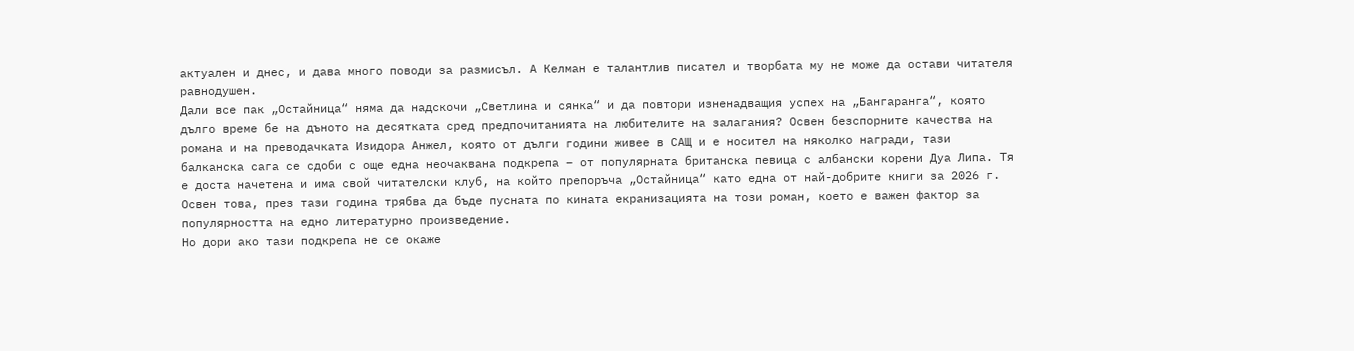актуален и днес, и дава много поводи за размисъл. А Келман е талантлив писател и творбата му не може да остави читателя равнодушен.
Дали все пак „Остайница“ няма да надскочи „Светлина и сянка“ и да повтори изненадващия успех на „Бангаранга“, която дълго време бе на дъното на десятката сред предпочитанията на любителите на залагания? Освен безспорните качества на романа и на преводачката Изидора Анжел, която от дълги години живее в САЩ и е носител на няколко награди, тази балканска сага се сдоби с още една неочаквана подкрепа – от популярната британска певица с албански корени Дуа Липа. Тя е доста начетена и има свой читателски клуб, на който препоръча „Остайница“ като една от най-добрите книги за 2026 г. Освен това, през тази година трябва да бъде пусната по кината екранизацията на този роман, което е важен фактор за популярността на едно литературно произведение.
Но дори ако тази подкрепа не се окаже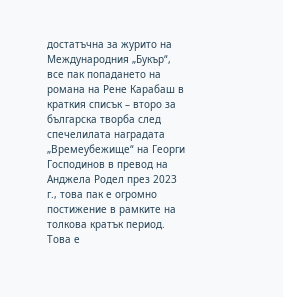достатъчна за журито на Международния „Букър“, все пак попадането на романа на Рене Карабаш в краткия списък – второ за българска творба след спечелилата наградата „Времеубежище“ на Георги Господинов в превод на Анджела Родел през 2023 г., това пак е огромно постижение в рамките на толкова кратък период. Това е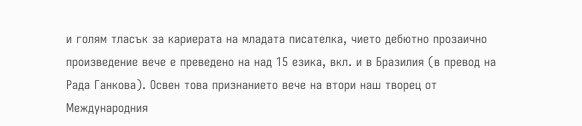и голям тласък за кариерата на младата писателка, чието дебютно прозаично произведение вече е преведено на над 15 езика, вкл. и в Бразилия (в превод на Рада Ганкова). Освен това признанието вече на втори наш творец от Международния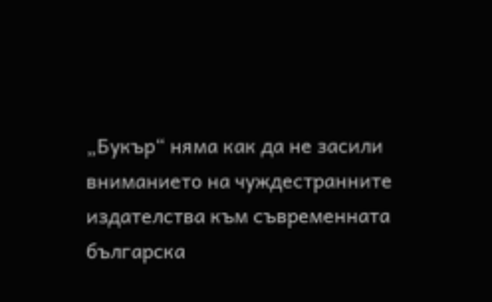„Букър“ няма как да не засили вниманието на чуждестранните издателства към съвременната българска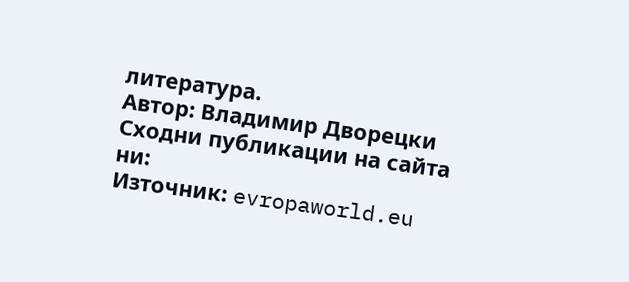литература.
Автор: Владимир Дворецки
Сходни публикации на сайта ни:
Източник: evropaworld.eu